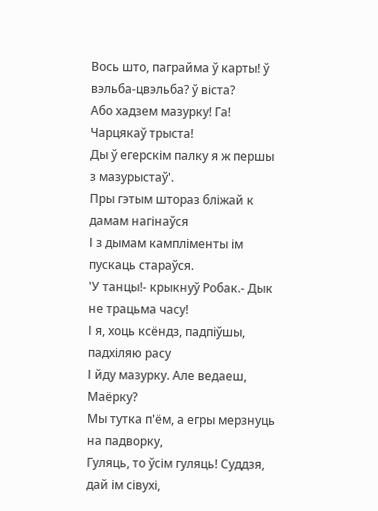Вось што, паграйма ў карты! ў вэльба-цвэльба? ў віста?
Або хадзем мазурку! Га! Чарцякаў трыста!
Ды ў егерскім палку я ж першы з мазурыстаў'.
Пры гэтым штораз бліжай к дамам нагінаўся
І з дымам кампліменты ім пускаць стараўся.
'У танцы!- крыкнуў Робак.- Дык не трацьма часу!
І я, хоць ксёндз, падпіўшы, падхіляю расу
І йду мазурку. Але ведаеш, Маёрку?
Мы тутка п'ём, а егры мерзнуць на падворку,
Гуляць, то ўсім гуляць! Суддзя, дай ім сівухі,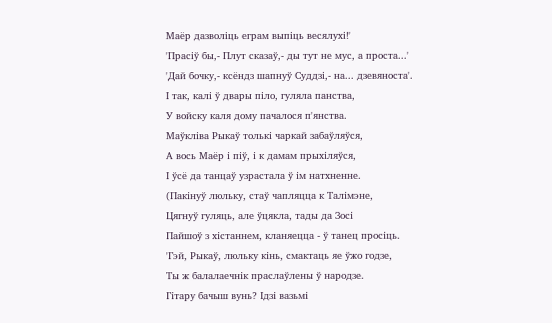Маёр дазволіць еграм выпіць весялухі!'
'Прасіў бы,- Плут сказаў,- ды тут не мус, а проста...'
'Дай бочку,- ксёндз шапнуў Суддзі,- на... дзевяноста'.
І так, калі ў двары піло, гуляла панства,
У войску каля дому пачалося п'янства.
Маўкліва Рыкаў толькі чаркай забаўляўся,
А вось Маёр і піў, і к дамам прыхіляўся,
І ўсё да танцаў узрастала ў ім натхненне.
(Пакінуў люльку, стаў чапляцца к Талімэне,
Цягнуў гуляць, але ўцякла, тады да Зосі
Пайшоў з хістаннем, кланяецца - ў танец просіць.
'Гэй, Рыкаў, люльку кінь, смактаць яе ўжо годзе,
Ты ж балалаечнік праслаўлены ў народзе.
Гітару бачыш вунь? Ідзі вазьмі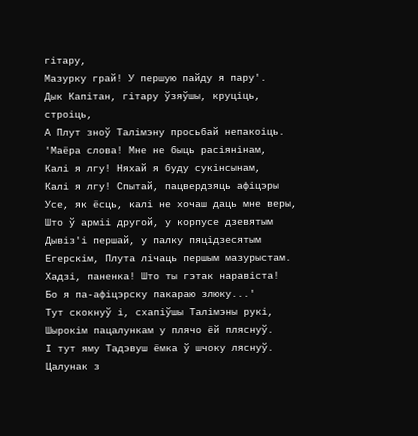гітару,
Мазурку грай! У першую пайду я пару'.
Дык Капітан, гітару ўзяўшы, круціць, строіць,
А Плут зноў Талімэну просьбай непакоіць.
'Маёра слова! Мне не быць расіянінам,
Калі я лгу! Няхай я буду сукінсынам,
Калі я лгу! Спытай, пацвердзяць афіцэры
Усе, як ёсць, калі не хочаш даць мне веры,
Што ў арміі другой, у корпусе дзевятым
Дывіз'і першай, у палку пяцідзесятым
Егерскім, Плута лічаць першым мазурыстам.
Хадзі, паненка! Што ты гэтак наравіста!
Бо я па-афіцэрску пакараю злюку...'
Тут скокнуў і, схапіўшы Талімэны рукі,
Шырокім пацалункам у плячо ёй пляснуў.
І тут яму Тадэвуш ёмка ў шчоку ляснуў.
Цалунак з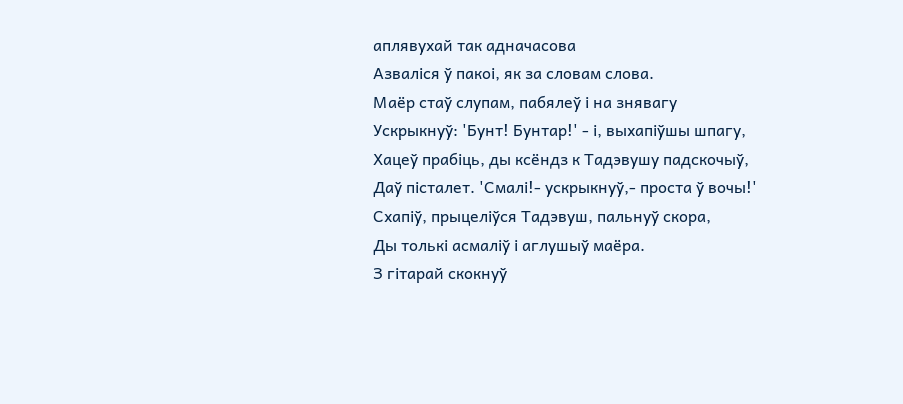аплявухай так адначасова
Азваліся ў пакоі, як за словам слова.
Маёр стаў слупам, пабялеў і на знявагу
Ускрыкнуў: 'Бунт! Бунтар!' - і, выхапіўшы шпагу,
Хацеў прабіць, ды ксёндз к Тадэвушу падскочыў,
Даў пісталет. 'Смалі!- ускрыкнуў,- проста ў вочы!'
Схапіў, прыцеліўся Тадэвуш, пальнуў скора,
Ды толькі асмаліў і аглушыў маёра.
З гітарай скокнуў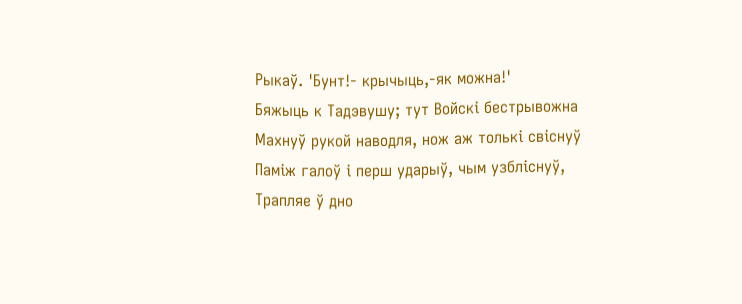Рыкаў. 'Бунт!- крычыць,-як можна!'
Бяжыць к Тадэвушу; тут Войскі бестрывожна
Махнуў рукой наводля, нож аж толькі свіснуў
Паміж галоў і перш ударыў, чым узбліснуў,
Трапляе ў дно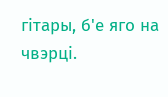гітары, б'е яго на чвэрці.